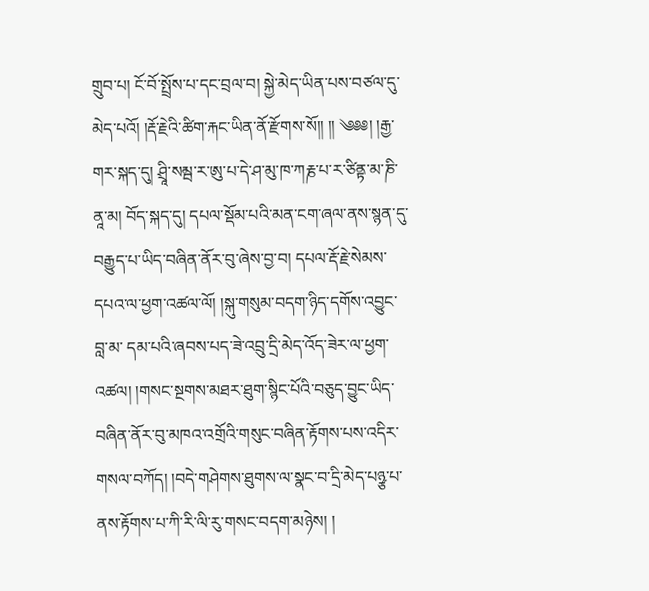གྲུབ་པ། ངོ་བོ་སྤྲོས་པ་དང་བྲལ་བ། སྐྱེ་མེད་ཡིན་པས་བཙལ་དུ་མེད་པའོ། །རྡོ་རྗེའི་ཚིག་རྐང་ཡིན་ནོ་རྫོགས་སོ།། །། ༄༅༅། །རྒྱ་གར་སྐད་དུ། ཤྲཱི་སམྦ་ར་ཨུ་པ་དེ་ཤ་མུ་ཁ་ཀརྞ་པ་ར་ཙིནྟ་མ་ཎི་ནཱ་མ། བོད་སྐད་དུ། དཔལ་སྡོམ་པའི་མན་ངག་ཞལ་ནས་སྙན་དུ་བརྒྱུད་པ་ཡིད་བཞིན་ནོར་བུ་ཞེས་བྱ་བ། དཔལ་རྡོ་རྗེ་སེམས་དཔའ་ལ་ཕྱག་འཚལ་ལོ། །སྐུ་གསུམ་བདག་ཉིད་དགོས་འབྱུང་བླ་མ་ དམ་པའི་ཞབས་པད་ཟེ་འབྲུ་དྲི་མེད་འོད་ཟེར་ལ་ཕྱག་འཚལ། །གསང་སྔགས་མཐར་ཐུག་སྙིང་པོའི་བཅུད་བྱུང་ཡིད་བཞིན་ནོར་བུ་མཁའ་འགྲོའི་གསུང་བཞིན་རྟོགས་པས་འདིར་གསལ་བཀོད། །བདེ་གཤེགས་ཐུགས་ལ་སྣང་བ་དྲི་མེད་པཉྩ་པ་ནས་རྟོགས་པ་ཀི་རི་ལི་རུ་གསང་བདག་མཉེས། །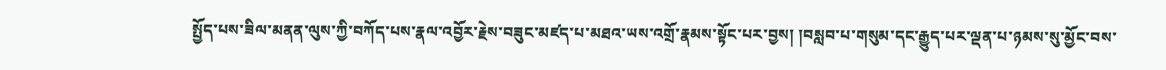སྤྱོད་པས་ཟིལ་མནན་ལུས་ཀྱི་བཀོད་པས་རྣལ་འབྱོར་རྗེས་བཟུང་མཛད་པ་མཐའ་ཡས་འགྲོ་རྣམས་སྟོང་པར་བྱས། །བསླབ་པ་གསུམ་དང་རྒྱུད་པར་ལྡན་པ་ཉམས་སུ་མྱོང་བས་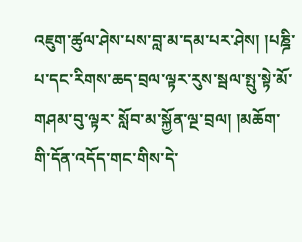འཇུག་ཚུལ་ཤེས་པས་བླ་མ་དམ་པར་ཤེས། །པཎྜི་པ་དང་རིགས་ཆད་བྲལ་ལྟར་རུས་སྦལ་སྤུ་སྟེ་མོ་གཤམ་བུ་ལྟར་ སློབ་མ་སྐྱོན་ལྔ་བྲལ། །མཆོག་གི་དོན་འདོད་གང་གིས་དེ་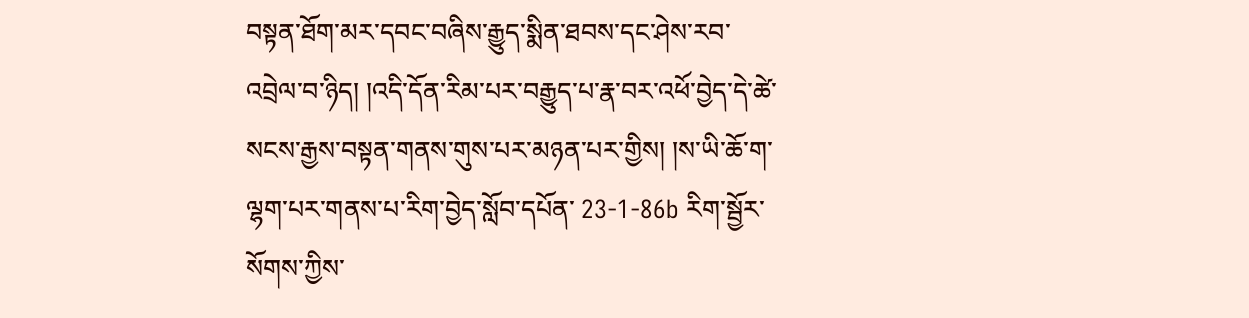བསྟན་ཐོག་མར་དབང་བཞིས་རྒྱུད་སྨིན་ཐབས་དང་ཤེས་རབ་འབྲེལ་བ་ཉིད། །འདི་དོན་རིམ་པར་བརྒྱུད་པ་རྣ་བར་འཕོ་བྱེད་དེ་ཚེ་སངས་རྒྱས་བསྟན་གནས་གུས་པར་མཉན་པར་གྱིས། །ས་ཡི་ཆོ་ག་ལྷག་པར་གནས་པ་རིག་བྱེད་སློབ་དཔོན་ 23-1-86b རིག་སྦྱོར་སོགས་ཀྱིས་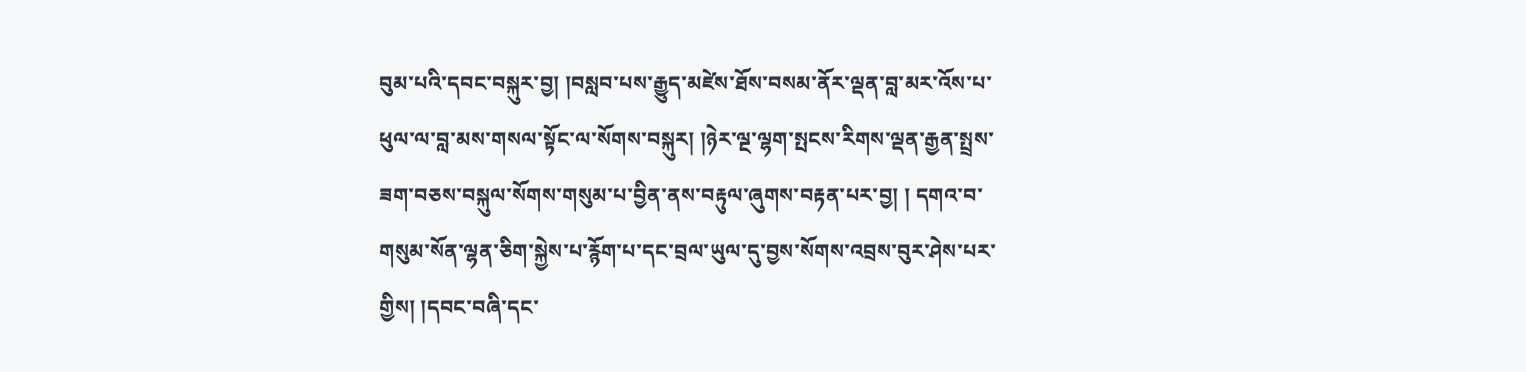བུམ་པའི་དབང་བསྐུར་བྱ། །བསླབ་པས་རྒྱུད་མཛེས་ཐོས་བསམ་ནོར་ལྡན་བླ་མར་འོས་པ་ཕུལ་ལ་བླ་མས་གསལ་སྟོང་ལ་སོགས་བསྐུར། །ཉེར་ལྔ་ལྷག་སྤངས་རིགས་ལྡན་རྒྱན་སྤྲས་ཟག་བཅས་བསྐུལ་སོགས་གསུམ་པ་བྱིན་ནས་བརྟུལ་ཞུགས་བརྟན་པར་བྱ། ། དགའ་བ་གསུམ་སོན་ལྷན་ཅིག་སྐྱེས་པ་རྙོག་པ་དང་བྲལ་ཡུལ་དུ་བྱས་སོགས་འབྲས་བུར་ཤེས་པར་གྱིས། །དབང་བཞི་དང་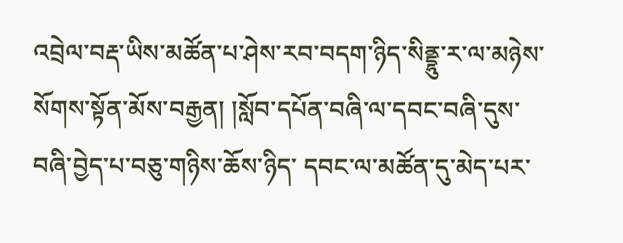འབྲེལ་བརྡ་ཡིས་མཚོན་པ་ཤེས་རབ་བདག་ཉིད་སིནྡྷུ་ར་ལ་མཉེས་སོགས་སྟོན་མོས་བརྒྱན། །སློབ་དཔོན་བཞི་ལ་དབང་བཞི་དུས་བཞི་བྱེད་པ་བཅུ་གཉིས་ཆོས་ཉིད་ དབང་ལ་མཚོན་དུ་མེད་པར་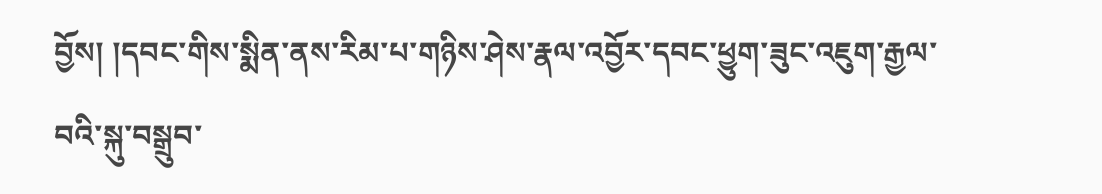བྱོས། །དབང་གིས་སྨིན་ནས་རིམ་པ་གཉིས་ཤེས་རྣལ་འབྱོར་དབང་ཕྱུག་ཟུང་འཇུག་རྒྱལ་བའི་སྐུ་བསྒྲུབ་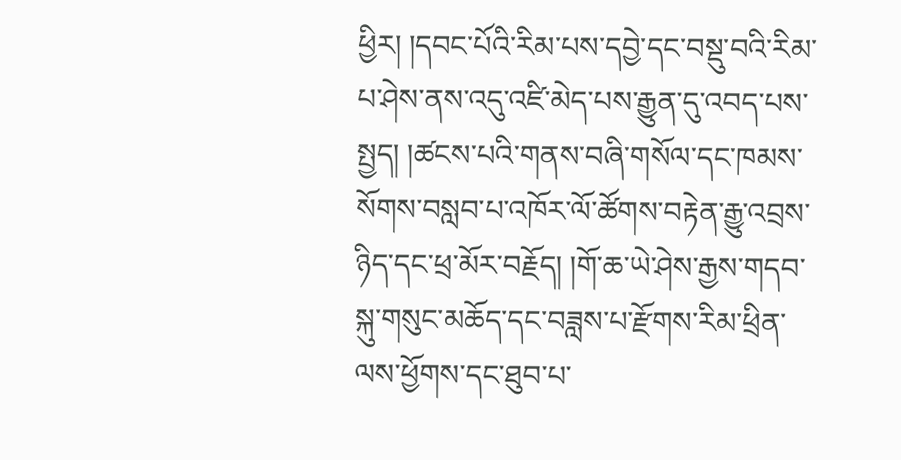ཕྱིར། །དབང་པོའི་རིམ་པས་དབྱེ་དང་བསྡུ་བའི་རིམ་པ་ཤེས་ནས་འདུ་འཛི་མེད་པས་རྒྱུན་དུ་འབད་པས་སྤྱད། །ཚངས་པའི་གནས་བཞི་གསོལ་དང་ཁམས་ སོགས་བསླབ་པ་འཁོར་ལོ་ཚོགས་བརྟེན་རྒྱུ་འབྲས་ཉིད་དང་ཕྲ་མོར་བརྗོད། །གོ་ཆ་ཡེ་ཤེས་རྒྱས་གདབ་སྐུ་གསུང་མཆོད་དང་བཟླས་པ་རྫོགས་རིམ་ཕྲིན་ལས་ཕྱོགས་དང་ཐུབ་པ་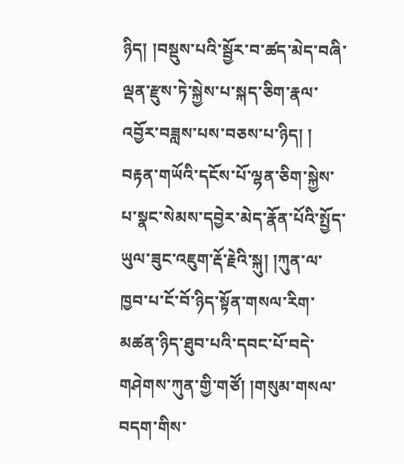ཉིད། །བསྡུས་པའི་སྦྱོར་བ་ཚད་མེད་བཞི་ལྡན་རྫུས་ཏེ་སྐྱེས་པ་སྐད་ཅིག་རྣལ་འབྱོར་བཟླས་པས་བཅས་པ་ཉིད། ། བརྟན་གཡོའི་དངོས་པོ་ལྷན་ཅིག་སྐྱེས་པ་སྣང་སེམས་དབྱེར་མེད་རྣོན་པོའི་སྤྱོད་ཡུལ་ཟུང་འཇུག་རྡོ་རྗེའི་སྐུ། །ཀུན་ལ་ཁྱབ་པ་ངོ་བོ་ཉིད་སྟོན་གསལ་རིག་མཚན་ཉིད་ཐུབ་པའི་དབང་པོ་བདེ་གཤེགས་ཀུན་གྱི་གཙོ། །གསུམ་གསལ་བདག་གིས་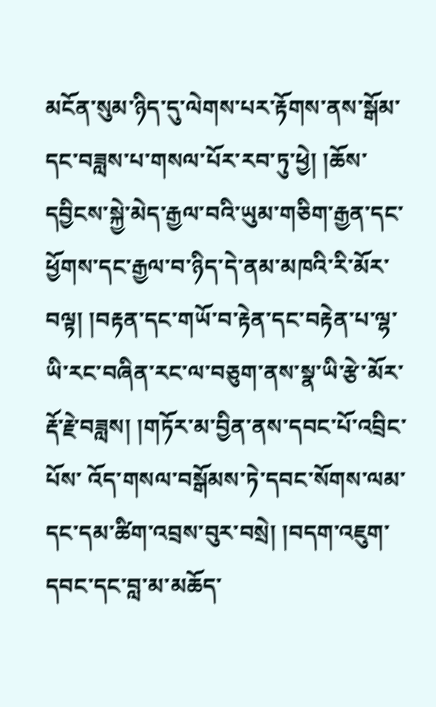མངོན་སུམ་ཉིད་དུ་ལེགས་པར་རྟོགས་ནས་སྒོམ་ དང་བཟླས་པ་གསལ་པོར་རབ་ཏུ་ཕྱེ། །ཆོས་དབྱིངས་སྐྱེ་མེད་རྒྱལ་བའི་ཡུམ་གཅིག་རྒྱན་དང་ཕྱོགས་དང་རྒྱལ་བ་ཉིད་དེ་ནམ་མཁའི་རི་མོར་བལྟ། །བརྟན་དང་གཡོ་བ་རྟེན་དང་བརྟེན་པ་ལྷ་ཡི་རང་བཞིན་རང་ལ་བཅུག་ནས་སྣ་ཡི་རྩེ་མོར་རྡོ་རྗེ་བཟླས། །གཏོར་མ་བྱིན་ནས་དབང་པོ་འབྲིང་པོས་ འོད་གསལ་བསྒོམས་ཏེ་དབང་སོགས་ལམ་དང་དམ་ཚིག་འབྲས་བུར་བསྲེ། །བདག་འཇུག་དབང་དང་བླ་མ་མཆོད་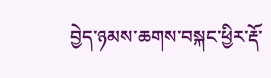བྱེད་ཉམས་ཆགས་བསྐང་ཕྱིར་རྡོ་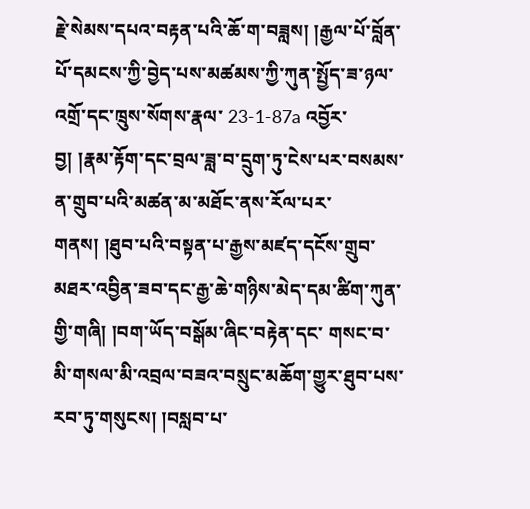རྗེ་སེམས་དཔའ་བརྟན་པའི་ཆོ་ག་བཟླས། །རྒྱལ་པོ་བློན་པོ་དམངས་ཀྱི་བྱེད་པས་མཚམས་ཀྱི་ཀུན་སྤྱོད་ཟ་ཉལ་འགྲོ་དང་ཁྲུས་སོགས་རྣལ་ 23-1-87a འབྱོར་བྱ། །རྣམ་རྟོག་དང་བྲལ་ཟླ་བ་དྲུག་ཏུ་ངེས་པར་བསམས་ན་གྲུབ་པའི་མཚན་མ་མཐོང་ནས་རོལ་པར་གནས། །ཐུབ་པའི་བསྟན་པ་རྒྱས་མཛད་དངོས་གྲུབ་མཐར་འབྱིན་ཟབ་དང་རྒྱ་ཆེ་གཉིས་མེད་དམ་ཚིག་ཀུན་གྱི་གཞི། །བག་ཡོད་བསྒོམ་ཞིང་བརྟེན་དང་ གསང་བ་མི་གསལ་མི་འབྲལ་བཟའ་བསྲུང་མཆོག་གྱུར་ཐུབ་པས་རབ་ཏུ་གསུངས། །བསླབ་པ་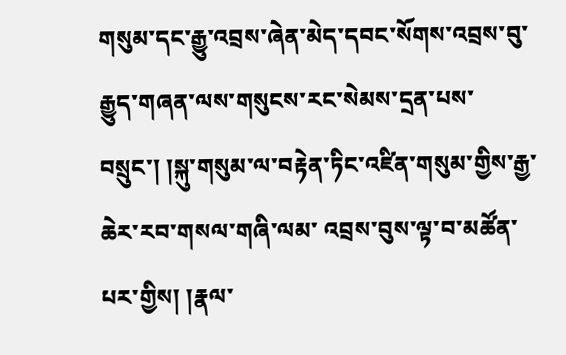གསུམ་དང་རྒྱུ་འབྲས་ཞེན་མེད་དབང་སོགས་འབྲས་བུ་རྒྱུད་གཞན་ལས་གསུངས་རང་སེམས་དྲན་པས་བསྲུང་། །སྐུ་གསུམ་ལ་བརྟེན་ཏིང་འཛིན་གསུམ་གྱིས་རྒྱ་ཆེར་རབ་གསལ་གཞི་ལམ་ འབྲས་བུས་ལྟ་བ་མཚོན་པར་གྱིས། །རྣལ་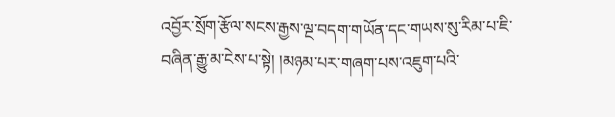འབྱོར་སྲོག་རྩོལ་སངས་རྒྱས་ལྔ་བདག་གཡོན་དང་གཡས་སུ་རིམ་པ་ཇི་བཞིན་རྒྱུ་མ་ངེས་པ་སྟེ། །མཉམ་པར་གཞག་པས་འཇུག་པའི་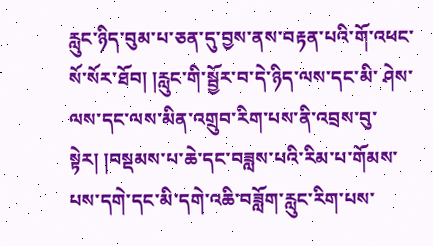རླུང་ཉིད་བུམ་པ་ཅན་དུ་བྱས་ནས་བརྟན་པའི་གོ་འཕང་སོ་སོར་ཐོབ། །རླུང་གི་སྦྱོར་བ་དེ་ཉིད་ལས་དང་མི་ ཤེས་ལས་དང་ལས་མིན་འགྲུབ་རིག་པས་ནི་འབྲས་བུ་སྟེར། །བསྡམས་པ་ཆེ་དང་བཟླས་པའི་རིམ་པ་གོམས་པས་དགེ་དང་མི་དགེ་འཆི་བཟློག་རླུང་རིག་པས་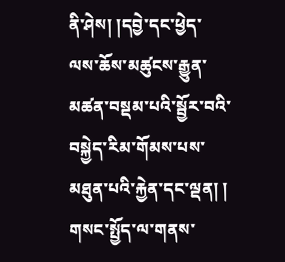ནི་ཤེས། །དབྱེ་དང་ཕྱེད་ལས་ཆོས་མཚུངས་རྒྱུན་མཚན་བསྡམ་པའི་སྦྱོར་བའི་བསྐྱེད་རིམ་གོམས་པས་མཐུན་པའི་རྐྱེན་དང་ལྡན། ། གསང་སྤྱོད་ལ་གནས་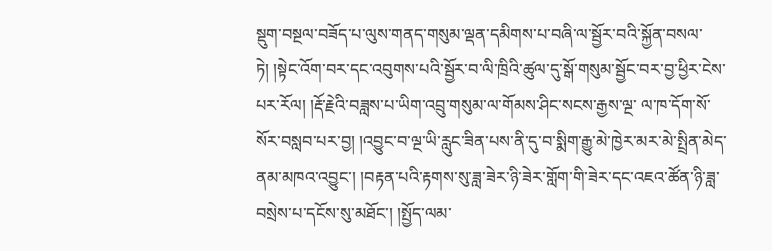སྡུག་བསྔལ་བཟོད་པ་ལུས་གནད་གསུམ་ལྡན་དམིགས་པ་བཞི་ལ་སྦྱོར་བའི་སྐྱོན་བསལ་ཏེ། །སྟེང་འོག་བར་དང་འབུགས་པའི་སྦྱོར་བ་ལི་ཁྲིའི་ཚུལ་དུ་སྒོ་གསུམ་སྦྱོང་བར་བྱ་ཕྱིར་ངེས་པར་རོལ། །རྡོ་རྗེའི་བཟླས་པ་ཡིག་འབྲུ་གསུམ་ལ་གོམས་ཤིང་སངས་རྒྱས་ལྔ་ ལ་ཁ་དོག་སོ་སོར་བསླབ་པར་བྱ། །འབྱུང་བ་ལྔ་ཡི་རླུང་ཟིན་པས་ནི་དུ་བ་སྨིག་རྒྱུ་མེ་ཁྱེར་མར་མེ་སྤྲིན་མེད་ནམ་མཁའ་འབྱུང་། །བརྟན་པའི་རྟགས་སུ་ཟླ་ཟེར་ཉི་ཟེར་གློག་གི་ཟེར་དང་འཇའ་ཚོན་ཉི་ཟླ་བསྲེས་པ་དངོས་སུ་མཐོང་། །སྤྱོད་ལམ་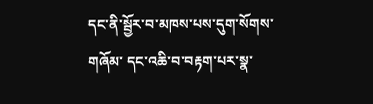དང་ནི་སྦྱོར་བ་མཁས་པས་དུག་སོགས་གཞོམ་ དང་འཆི་བ་བརྟག་པར་སྣ་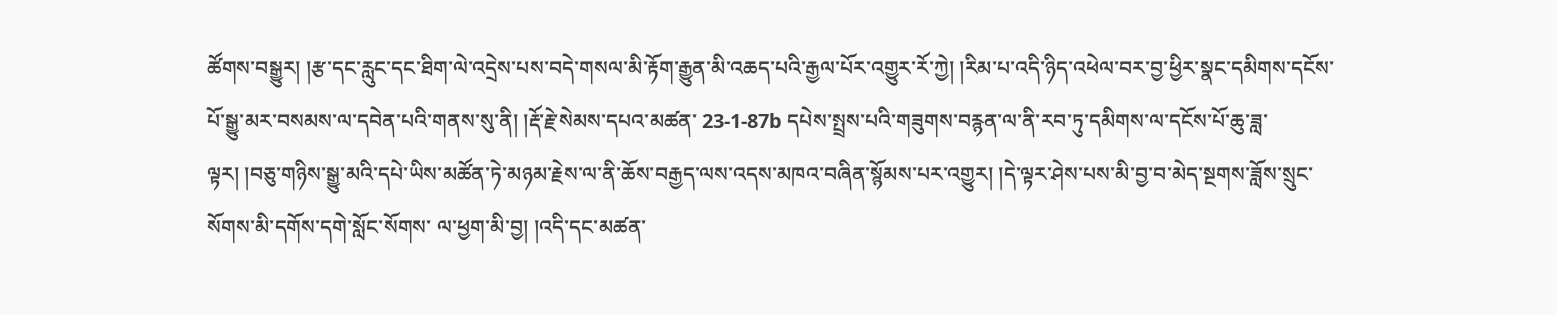ཚོགས་བསྒྱུར། །རྩ་དང་རླུང་དང་ཐིག་ལེ་འདྲེས་པས་བདེ་གསལ་མི་རྟོག་རྒྱུན་མི་འཆད་པའི་རྒྱལ་པོར་འགྱུར་རོ་ཀྱེ། །རིམ་པ་འདི་ཉིད་འཕེལ་བར་བྱ་ཕྱིར་སྣང་དམིགས་དངོས་པོ་སྒྱུ་མར་བསམས་ལ་དབེན་པའི་གནས་སུ་ནི། །རྡོ་རྗེ་སེམས་དཔའ་མཚན་ 23-1-87b དཔེས་སྤྲས་པའི་གཟུགས་བརྙན་ལ་ནི་རབ་ཏུ་དམིགས་ལ་དངོས་པོ་ཆུ་ཟླ་ལྟར། །བཅུ་གཉིས་སྒྱུ་མའི་དཔེ་ཡིས་མཚོན་ཏེ་མཉམ་རྗེས་ལ་ནི་ཆོས་བརྒྱད་ལས་འདས་མཁའ་བཞིན་སྙོམས་པར་འགྱུར། །དེ་ལྟར་ཤེས་པས་མི་བྱ་བ་མེད་སྔགས་ཟློས་སྲུང་སོགས་མི་དགོས་དགེ་སློང་སོགས་ ལ་ཕྱག་མི་བྱ། །འདི་དང་མཚན་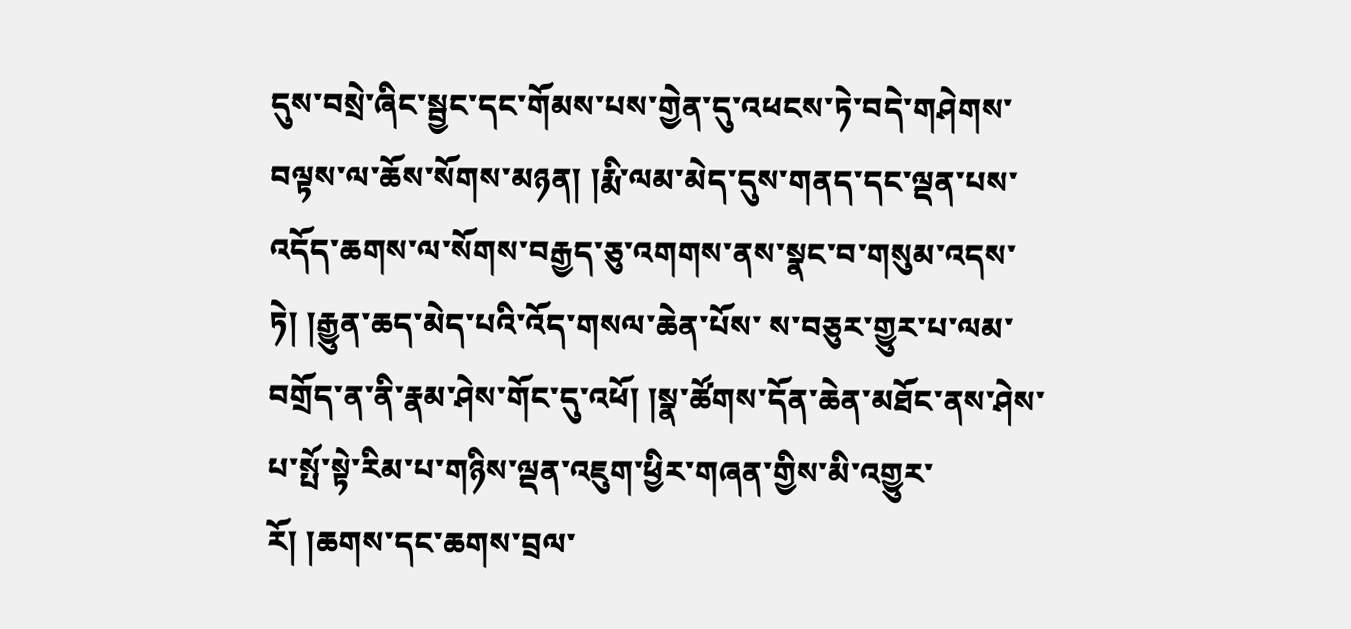དུས་བསྲེ་ཞིང་སྦྱང་དང་གོམས་པས་གྱེན་དུ་འཕངས་ཏེ་བདེ་གཤེགས་བལྟས་ལ་ཆོས་སོགས་མཉན། །རྨི་ལམ་མེད་དུས་གནད་དང་ལྡན་པས་འདོད་ཆགས་ལ་སོགས་བརྒྱད་ཅུ་འགགས་ནས་སྣང་བ་གསུམ་འདས་ཏེ། །རྒྱུན་ཆད་མེད་པའི་འོད་གསལ་ཆེན་པོས་ ས་བཅུར་གྱུར་པ་ལམ་བགྲོད་ན་ནི་རྣམ་ཤེས་གོང་དུ་འཕོ། །སྣ་ཚོགས་དོན་ཆེན་མཐོང་ནས་ཤེས་པ་སྤོ་སྟེ་རིམ་པ་གཉིས་ལྡན་འཇུག་ཕྱིར་གཞན་གྱིས་མི་འགྱུར་རོ། །ཆགས་དང་ཆགས་བྲལ་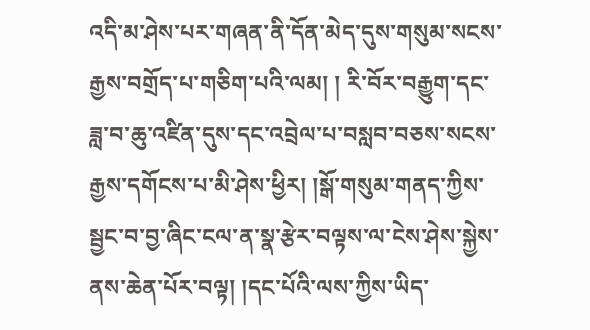འདི་མ་ཤེས་པར་གཞན་ནི་དོན་མེད་དུས་གསུམ་སངས་རྒྱས་བགྲོད་པ་གཅིག་པའི་ལམ། ། རི་བོར་བརྒྱུག་དང་ཟླ་བ་ཆུ་འཛིན་དུས་དང་འབྲེལ་པ་བསླབ་བཅས་སངས་རྒྱས་དགོངས་པ་མི་ཤེས་ཕྱིར། །སྒོ་གསུམ་གནད་ཀྱིས་སྦྱང་བ་བྱ་ཞིང་ངལ་ན་སྣ་རྩེར་བལྟས་ལ་ངེས་ཤེས་སྐྱེས་ནས་ཆེན་པོར་བལྟ། །དང་པོའི་ལས་ཀྱིས་ཡིད་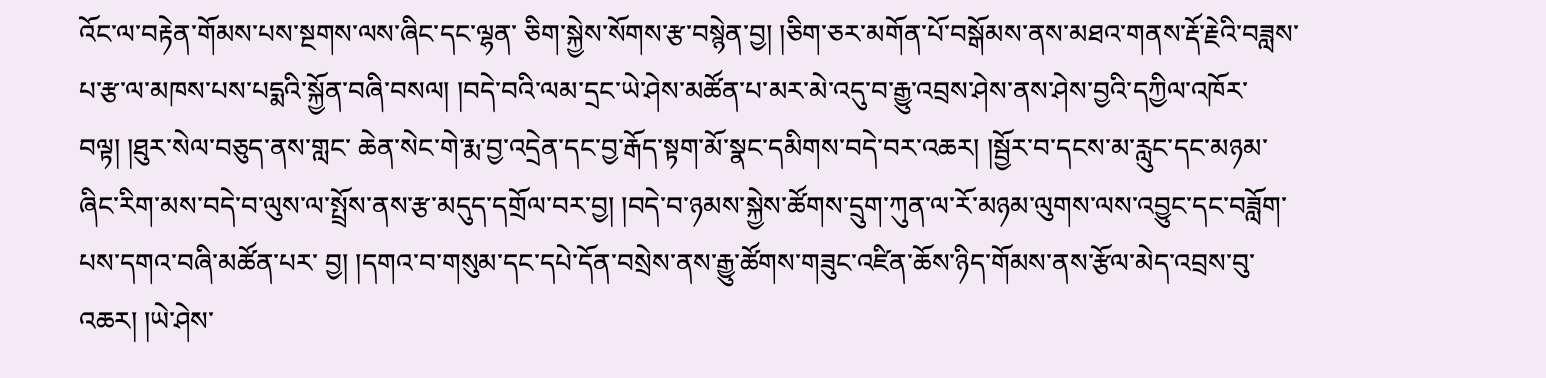འོང་ལ་བརྟེན་གོམས་པས་སྔགས་ལས་ཞིང་དང་ལྷན་ ཅིག་སྐྱེས་སོགས་རྩ་བསྙེན་བྱ། །ཅིག་ཅར་མགོན་པོ་བསྒོམས་ནས་མཐའ་གནས་རྡོ་རྗེའི་བཟླས་པ་རྩ་ལ་མཁས་པས་པདྨའི་སྐྱོན་བཞི་བསལ། །བདེ་བའི་ལམ་དྲང་ཡེ་ཤེས་མཚོན་པ་མར་མེ་འདུ་བ་རྒྱུ་འབྲས་ཤེས་ནས་ཤེས་བྱའི་དཀྱིལ་འཁོར་བལྟ། །ཐུར་སེལ་བཅུད་ནས་གླང་ ཆེན་སེང་གེ་རྨ་བྱ་འདྲེན་དང་བྱ་རྒོད་སྟག་མོ་སྣང་དམིགས་བདེ་བར་འཆར། །སྦྱོར་བ་དངས་མ་རླུང་དང་མཉམ་ཞིང་རིག་མས་བདེ་བ་ལུས་ལ་སྤྲོས་ནས་རྩ་མདུད་དགྲོལ་བར་བྱ། །བདེ་བ་ཉམས་སྐྱེས་ཚོགས་དྲུག་ཀུན་ལ་རོ་མཉམ་ལུགས་ལས་འབྱུང་དང་བཟློག་པས་དགའ་བཞི་མཚོན་པར་ བྱ། །དགའ་བ་གསུམ་དང་དཔེ་དོན་བསྲེས་ནས་རྒྱུ་ཚོགས་གཟུང་འཛིན་ཆོས་ཉིད་གོམས་ནས་རྩོལ་མེད་འབྲས་བུ་འཆར། །ཡེ་ཤེས་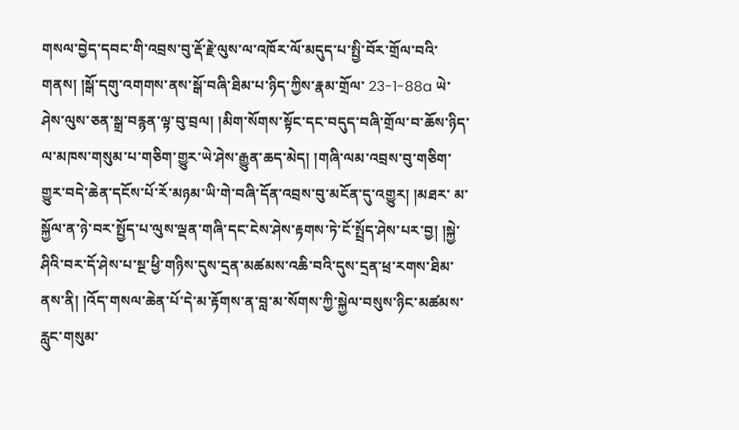གསལ་བྱེད་དབང་གི་འབྲས་བུ་རྡོ་རྗེ་ལུས་ལ་འཁོར་ལོ་མདུད་པ་སྤྱི་བོར་གྲོལ་བའི་གནས། །སྒོ་དགུ་འགགས་ནས་སྒོ་བཞི་ཐིམ་པ་ཉིད་ཀྱིས་རྣམ་གྲོལ་ 23-1-88a ཡེ་ཤེས་ལུས་ཅན་སྒྲ་བརྙན་ལྟ་བུ་བྲལ། །མིག་སོགས་སྟོང་དང་བདུད་བཞི་གྲོལ་བ་ཆོས་ཉིད་ལ་མཁས་གསུམ་པ་གཅིག་གྱུར་ཡེ་ཤེས་རྒྱུན་ཆད་མེད། །གཞི་ལམ་འབྲས་བུ་གཅིག་གྱུར་བདེ་ཆེན་དངོས་པོ་རོ་མཉམ་ཡི་གེ་བཞི་དོན་འབྲས་བུ་མངོན་དུ་འགྱུར། །མཐར་ མ་སྐྱོལ་ན་ཉེ་བར་སྤྱོད་པ་ལུས་ལྡན་གཞི་དང་ངེས་ཤེས་རྟགས་ཏེ་ངོ་སྤྲོད་ཤེས་པར་བྱ། །སྐྱེ་ཤིའི་བར་དོ་ཤེས་པ་སྔ་ཕྱི་གཉིས་དུས་དྲན་མཚམས་འཆི་བའི་དུས་དྲན་ཕྲ་རགས་ཐིམ་ནས་ནི། །འོད་གསལ་ཆེན་པོ་དེ་མ་རྟོགས་ན་བླ་མ་སོགས་ཀྱི་སྐྱེལ་བསུས་ཉིང་མཚམས་རླུང་གསུམ་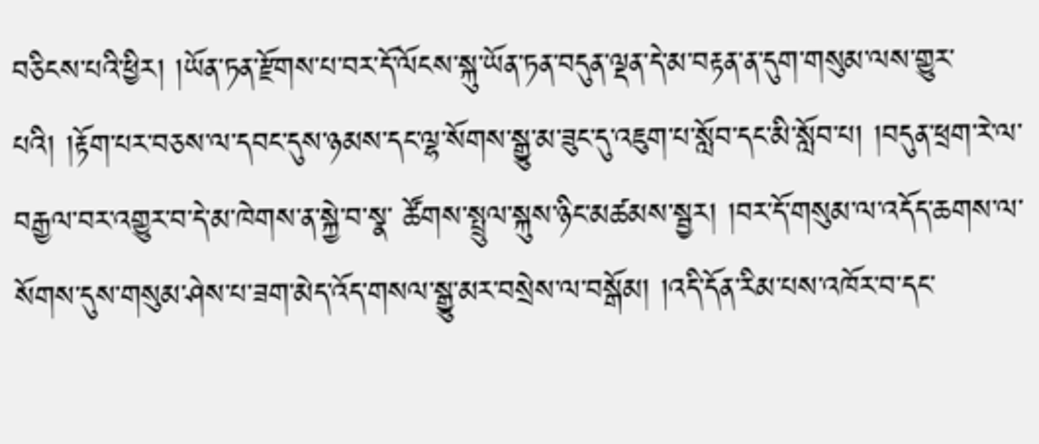བཅིངས་པའི་ཕྱིར། །ཡོན་ཏན་རྫོགས་པ་བར་དོ་ལོངས་སྐུ་ཡོན་ཏན་བདུན་ལྡན་དེ་མ་བརྟན་ན་དུག་གསུམ་ལས་གྱུར་པའི། །རྟོག་པར་བཅས་ལ་དབང་དུས་ཉམས་དང་ལྷ་སོགས་སྒྱུ་མ་ཟུང་དུ་འཇུག་པ་སློབ་དང་མི་སློབ་པ། །བདུན་ཕྲག་རེ་ལ་བརྒྱལ་བར་འགྱུར་བ་དེ་མ་ཁེགས་ན་སྐྱེ་བ་སྣ་ ཚོགས་སྤྲུལ་སྐུས་ཉིང་མཚམས་སྦྱར། །བར་དོ་གསུམ་ལ་འདོད་ཆགས་ལ་སོགས་དུས་གསུམ་ཤེས་པ་ཟག་མེད་འོད་གསལ་སྒྱུ་མར་བསྲེས་ལ་བསྒོམ། །འདི་དོན་རིམ་པས་འཁོར་བ་དང་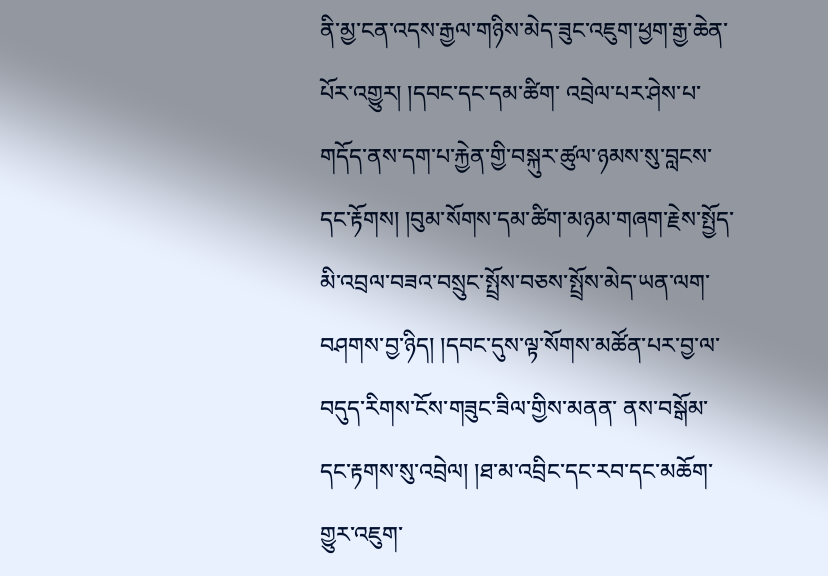ནི་མྱ་ངན་འདས་རྒྱལ་གཉིས་མེད་ཟུང་འཇུག་ཕྱག་རྒྱ་ཆེན་པོར་འགྱུར། །དབང་དང་དམ་ཚིག་ འབྲེལ་པར་ཤེས་པ་གདོད་ནས་དག་པ་རྐྱེན་གྱི་བསྐུར་ཚུལ་ཉམས་སུ་བླངས་དང་རྟོགས། །བུམ་སོགས་དམ་ཚིག་མཉམ་གཞག་རྗེས་སྤྱོད་མི་འབྲལ་བཟའ་བསྲུང་སྤྲོས་བཅས་སྤྲོས་མེད་ཡན་ལག་བཤགས་བྱ་ཉིད། །དབང་དུས་ལྟ་སོགས་མཚོན་པར་བྱ་ལ་བདུད་རིགས་ངོས་གཟུང་ཟིལ་གྱིས་མནན་ ནས་བསྒོམ་དང་རྟགས་སུ་འབྲེལ། །ཐ་མ་འབྲིང་དང་རབ་དང་མཆོག་གྱུར་འཇུག་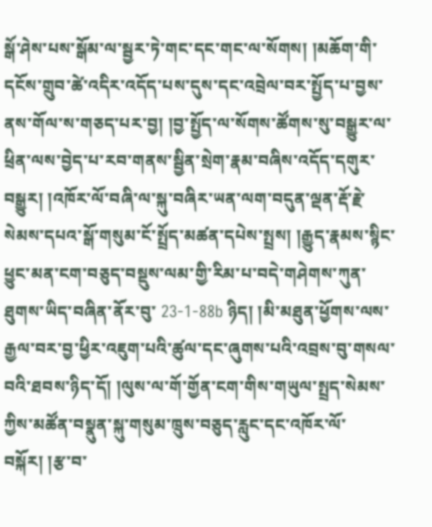སྒོ་ཤེས་པས་སྒོམ་ལ་སྦྱར་ཏེ་གང་དང་གང་ལ་སོགས། །མཆོག་གི་དངོས་གྲུབ་ཚེ་འདིར་འདོད་པས་དུས་དང་འབྲེལ་བར་སྤྱོད་པ་བྱས་ནས་གོལ་ས་གཅད་པར་བྱ། །བྱ་སྤྱོད་ལ་སོགས་ཚོགས་སུ་བསྒྱུར་ལ་ ཕྲིན་ལས་བྱེད་པ་རབ་གནས་སྦྱིན་སྲེག་རྣམ་བཞིས་འདོད་དགུར་བསྒྱུར། །འཁོར་ལོ་བཞི་ལ་སྐུ་བཞིར་ཡན་ལག་བདུན་ལྡན་རྡོ་རྗེ་སེམས་དཔའ་སྒོ་གསུམ་ངོ་སྤྲོད་མཚན་དཔེས་སྤྲས། །རྒྱུད་རྣམས་སྙིང་ཕྱུང་མན་ངག་བཅུད་བསྡུས་ལམ་གྱི་རིམ་པ་བདེ་གཤེགས་ཀུན་ཐུགས་ཡིད་བཞིན་ནོར་བུ་ 23-1-88b ཉིད། །མི་མཐུན་ཕྱོགས་ལས་རྒྱལ་བར་བྱ་ཕྱིར་འཇུག་པའི་ཚུལ་དང་ཞུགས་པའི་འབྲས་བུ་གསལ་བའི་ཐབས་ཉིད་དོ། །ལུས་ལ་གོ་གྱོན་ངག་གིས་གཡུལ་སྤྲད་སེམས་ཀྱིས་མཚོན་བསྣུན་སྐུ་གསུམ་ཁྲུས་བཅུད་རླུང་དང་འཁོར་ལོ་བསྐོར། །རྩ་བ་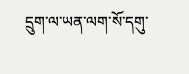དྲུག་ལ་ཡན་ལག་སོ་དགུ་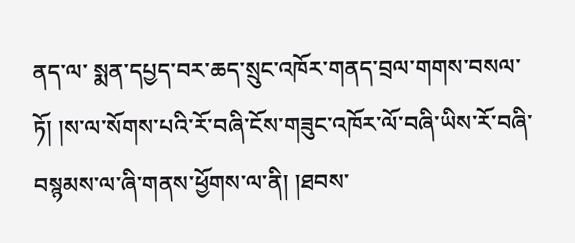ནད་ལ་ སྨན་དཔྱད་བར་ཆད་སྲུང་འཁོར་གནད་བྲལ་གགས་བསལ་ཏོ། །ས་ལ་སོགས་པའི་རོ་བཞི་ངོས་གཟུང་འཁོར་ལོ་བཞི་ཡིས་རོ་བཞི་བསྙམས་ལ་ཞི་གནས་ཕྱོགས་ལ་ནི། །ཐབས་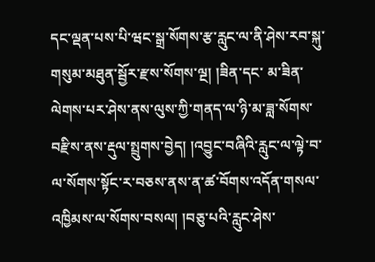དང་ལྡན་པས་པི་ཝང་སྒྲ་སོགས་རྩ་རླུང་ལ་ནི་ཤེས་རབ་སྐུ་གསུམ་མཐུན་སྦྱོར་རྫས་སོགས་ལྔ། །ཟིན་དང་ མ་ཟིན་ལེགས་པར་ཤེས་ནས་ལུས་ཀྱི་གནད་ལ་ཉི་མ་ཟླ་སོགས་བརྫིས་ནས་རྡུལ་སྤྲུགས་བྱེད། །འབྱུང་བཞིའི་རླུང་ལ་ལྟེ་བ་ལ་སོགས་སྟོང་ར་བཅས་ནས་ན་ཚ་བོགས་འདོན་གསལ་འཁྱིམས་ལ་སོགས་བསལ། །བཅུ་པའི་རླུང་ཤེས་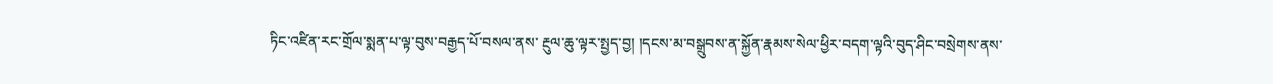ཏིང་འཛིན་རང་གྲོལ་སྨན་པ་ལྟ་བུས་བརྒྱད་པོ་བསལ་ནས་ རྔུལ་ཆུ་ལྟར་སྤྱད་བྱ། །དངས་མ་བསྒྲུབས་ན་སྐྱོན་རྣམས་སེལ་ཕྱིར་བདག་ལྟའི་བུད་ཤིང་བསྲེགས་ནས་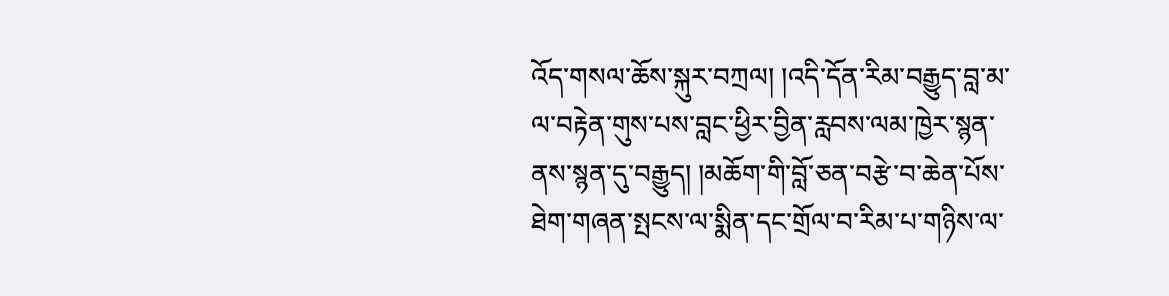འོད་གསལ་ཆོས་སྐུར་བཀྲལ། །འདི་དོན་རིམ་བརྒྱུད་བླ་མ་ལ་བརྟེན་གུས་པས་བླང་ཕྱིར་བྱིན་རླབས་ལམ་ཁྱེར་སྙན་ནས་སྙན་དུ་བརྒྱུད། །མཆོག་གི་བློ་ཅན་བརྩེ་བ་ཆེན་པོས་ ཐེག་གཞན་སྤངས་ལ་སྨིན་དང་གྲོལ་བ་རིམ་པ་གཉིས་ལ་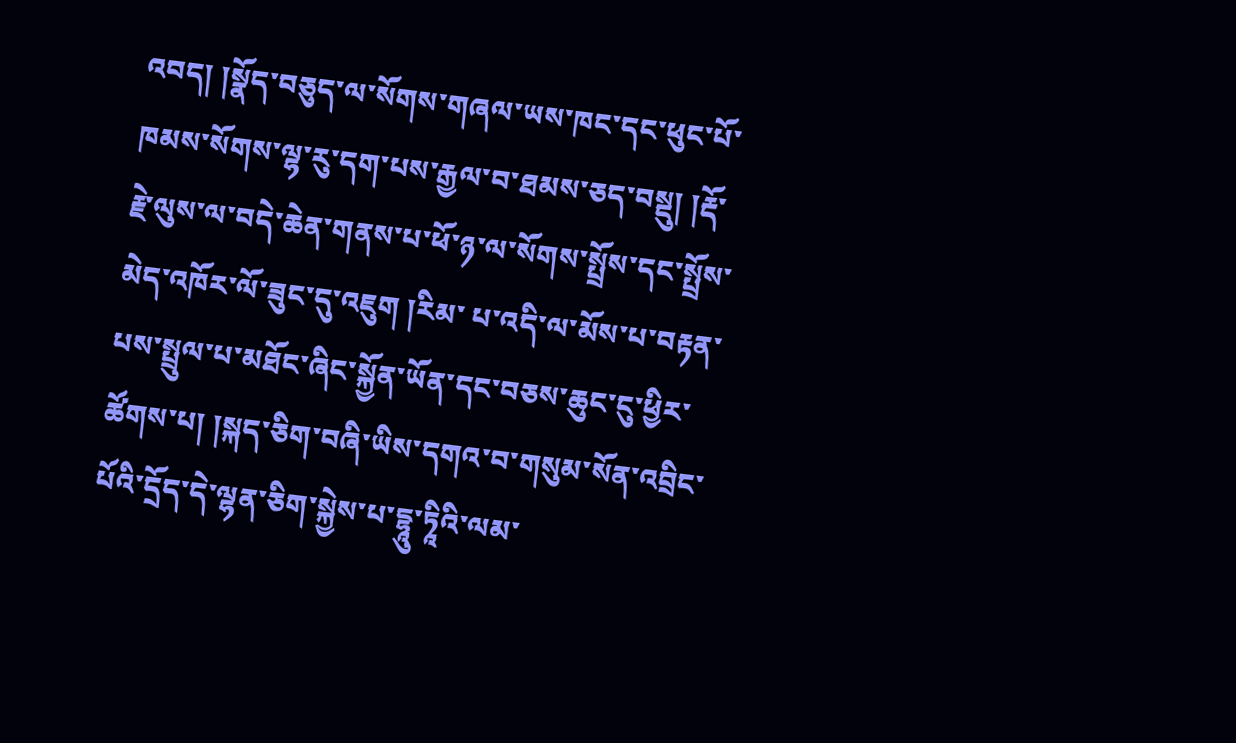འབད། །སྣོད་བཅུད་ལ་སོགས་གཞལ་ཡས་ཁང་དང་ཕུང་པོ་ཁམས་སོགས་ལྷ་རུ་དག་པས་རྒྱལ་བ་ཐམས་ཅད་བསྡུ། །རྡོ་རྗེ་ལུས་ལ་བདེ་ཆེན་གནས་པ་ཕོ་ཉ་ལ་སོགས་སྤྲོས་དང་སྤྲོས་མེད་འཁོར་ལོ་ཟུང་དུ་འཇུག །རིམ་ པ་འདི་ལ་མོས་པ་བརྟན་པས་སྤྲུལ་པ་མཐོང་ཞིང་སྐྱོན་ཡོན་དང་བཅས་ཆུང་ངུ་ཕྱིར་ཚོགས་པ། །སྐད་ཅིག་བཞི་ཡིས་དགའ་བ་གསུམ་སོན་འབྲིང་པོའི་དྲོད་དེ་ལྷན་ཅིག་སྐྱེས་པ་དྷཱུ་ཏཱིའི་ལམ་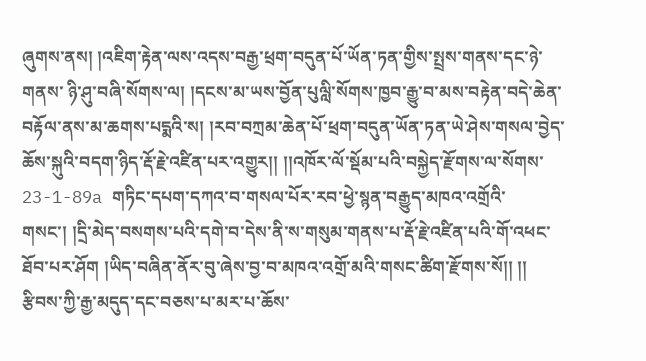ཞུགས་ནས། །འཇིག་རྟེན་ལས་འདས་བརྒྱ་ཕྲག་བདུན་པོ་ཡོན་ཏན་གྱིས་སྤྲས་གནས་དང་ཉེ་གནས་ ཉི་ཤུ་བཞི་སོགས་ལ། །དངས་མ་ཡས་བྱོན་པུལླི་སོགས་ཁྱབ་རྒྱུ་བ་མས་བརྟེན་བདེ་ཆེན་བརྟོལ་ནས་མ་ཆགས་པདྨའི་ས། །རབ་བཀྲམ་ཆེན་པོ་ཕྲག་བདུན་ཡོན་ཏན་ཡེ་ཤེས་གསལ་བྱེད་ཆོས་སྐུའི་བདག་ཉིད་རྡོ་རྗེ་འཛིན་པར་འགྱུར།། །།འཁོར་ལོ་སྡོམ་པའི་བསྐྱེད་རྫོགས་ལ་སོགས་ 23-1-89a གཏིང་དཔག་དཀའ་བ་གསལ་པོར་རབ་ཕྱེ་སྙན་བརྒྱུད་མཁའ་འགྲོའི་གསང་། །དྲི་མེད་བསགས་པའི་དགེ་བ་དེས་ནི་ས་གསུམ་གནས་པ་རྡོ་རྗེ་འཛིན་པའི་གོ་འཕང་ཐོབ་པར་ཤོག །ཡིད་བཞིན་ནོར་བུ་ཞེས་བྱ་བ་མཁའ་འགྲོ་མའི་གསང་ཚིག་རྫོགས་སོ།། །། རྩིབས་ཀྱི་རྒྱ་མདུད་དང་བཅས་པ་མར་པ་ཆོས་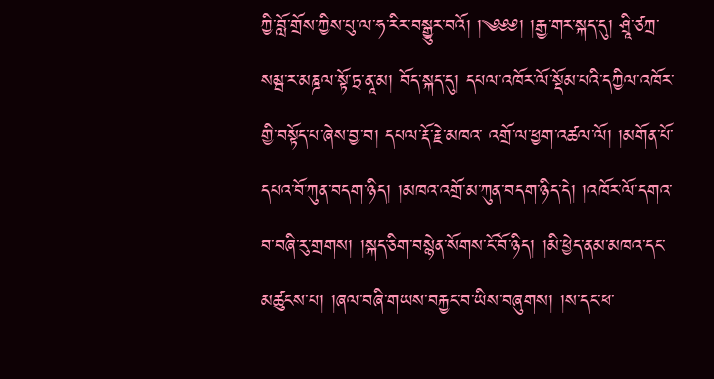ཀྱི་བློ་གྲོས་ཀྱིས་པུ་ལ་ཧ་རིར་བསྒྱུར་བའོ། །༄༅༅། །རྒྱ་གར་སྐད་དུ། ཤྲཱི་ཙཀྲ་སམྦ་ར་མཎྜལ་སྟོ་ཏྲ་ནཱ་མ། བོད་སྐད་དུ། དཔལ་འཁོར་ལོ་སྡོམ་པའི་དཀྱིལ་འཁོར་གྱི་བསྟོད་པ་ཞེས་བྱ་བ། དཔལ་རྡོ་རྗེ་མཁའ་ འགྲོ་ལ་ཕྱག་འཚལ་ལོ། །མགོན་པོ་དཔའ་བོ་ཀུན་བདག་ཉིད། །མཁའ་འགྲོ་མ་ཀུན་བདག་ཉིད་དེ། །འཁོར་ལོ་དགའ་བ་བཞི་རུ་གྲགས། །སྐད་ཅིག་བསྙེན་སོགས་ངོ་བོ་ཉིད། །མི་ཕྱེད་ནམ་མཁའ་དང་མཚུངས་པ། །ཞལ་བཞི་གཡས་བརྐྱང་བ་ཡིས་བཞུགས། །ས་དང་ཕ་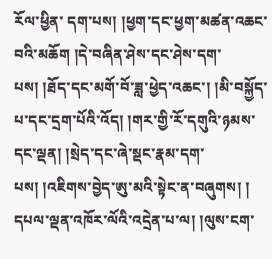རོལ་ཕྱིན་ དག་པས། །ཕྱག་དང་ཕྱག་མཚན་འཆང་བའི་མཆོག །དེ་བཞིན་ཤེས་དང་ཤེས་དག་པས། །ཐོད་དང་མགོ་བོ་ཟླ་ཕྱེད་འཆང་། །མི་བསྐྱོད་པ་དང་དྲག་པོའི་འོད། །གར་གྱི་རོ་དགུའི་ཉམས་དང་ལྡན། །སྲེད་དང་ཞེ་སྡང་རྣམ་དག་པས། །འཇིགས་བྱེད་ཨུ་མའི་སྟེང་ན་བཞུགས། ། དཔལ་ལྡན་འཁོར་ལོའི་འདྲེན་པ་ལ། །ལུས་ངག་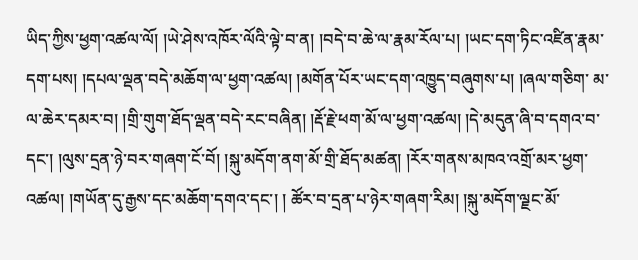ཡིད་ཀྱིས་ཕྱག་འཚལ་ལོ། །ཡེ་ཤེས་འཁོར་ལོའི་ལྟེ་བ་ན། །བདེ་བ་ཆེ་ལ་རྣམ་རོལ་པ། །ཡང་དག་ཏིང་འཛིན་རྣམ་དག་པས། །དཔལ་ལྡན་བདེ་མཆོག་ལ་ཕྱག་འཚལ། །མགོན་པོར་ཡང་དག་འཁྱུད་བཞུགས་པ། །ཞལ་གཅིག་ མ་ལ་ཆེར་དམར་བ། །གྲི་གུག་ཐོད་ལྡན་བདེ་རང་བཞིན། །རྡོ་རྗེ་ཕག་མོ་ལ་ཕྱག་འཚལ། །དེ་མདུན་ཞི་བ་དགའ་བ་དང་། །ལུས་དྲན་ཉེ་བར་གཞག་ངོ་བོ། །སྐུ་མདོག་ནག་མོ་གྲི་ཐོད་མཚན། །རོར་གནས་མཁའ་འགྲོ་མར་ཕྱག་འཚལ། །གཡོན་དུ་རྒྱས་དང་མཆོག་དགའ་དང་། ། ཚོར་བ་དྲན་པ་ཉེར་གཞག་རིམ། །སྐུ་མདོག་ལྗང་མོ་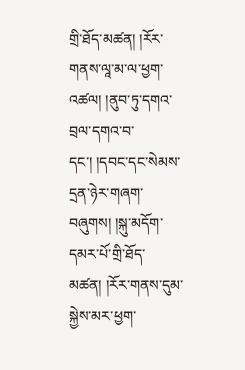གྲི་ཐོད་མཚན། །རོར་གནས་ལཱ་མ་ལ་ཕྱག་འཚལ། །ནུབ་ཏུ་དགའ་བྲལ་དགའ་བ་དང་། །དབང་དང་སེམས་དྲན་ཉེར་གཞག་བཞུགས། །སྐུ་མདོག་དམར་པོ་གྲི་ཐོད་མཚན། །རོར་གནས་དུམ་སྐྱེས་མར་ཕྱག་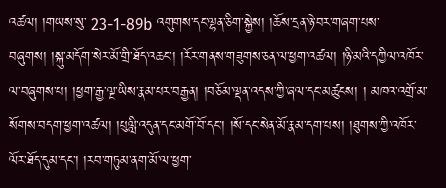འཚལ། །གཡས་སུ་ 23-1-89b འགུགས་དང་ལྷན་ཅིག་སྐྱེས། །ཆོས་དྲན་ཉེ་བར་གཞག་པས་བཞུགས། །སྐུ་མདོག་སེར་མོ་གྲི་ཐོད་འཆང་། །རོར་གནས་གཟུགས་ཅན་ལ་ཕྱག་འཚལ། །ཉི་མའི་དཀྱིལ་འཁོར་ལ་བཞུགས་པ། །ཕྱག་རྒྱ་ལྔ་ཡིས་རྣམ་པར་བརྒྱན། །བཅོམ་ལྡན་འདས་ཀྱི་ཞལ་དང་མཚུངས། ། མཁའ་འགྲོ་མ་སོགས་བདག་ཕྱག་འཚལ། །པུལླི་འདུན་དང་མགོ་བོ་དང་། །སོ་དང་སེན་མོ་རྣམ་དག་པས། །ཐུགས་ཀྱི་འཁོར་ལོར་ཐོད་དུམ་དང་། །རབ་གཏུམ་ནག་མོ་ལ་ཕྱག་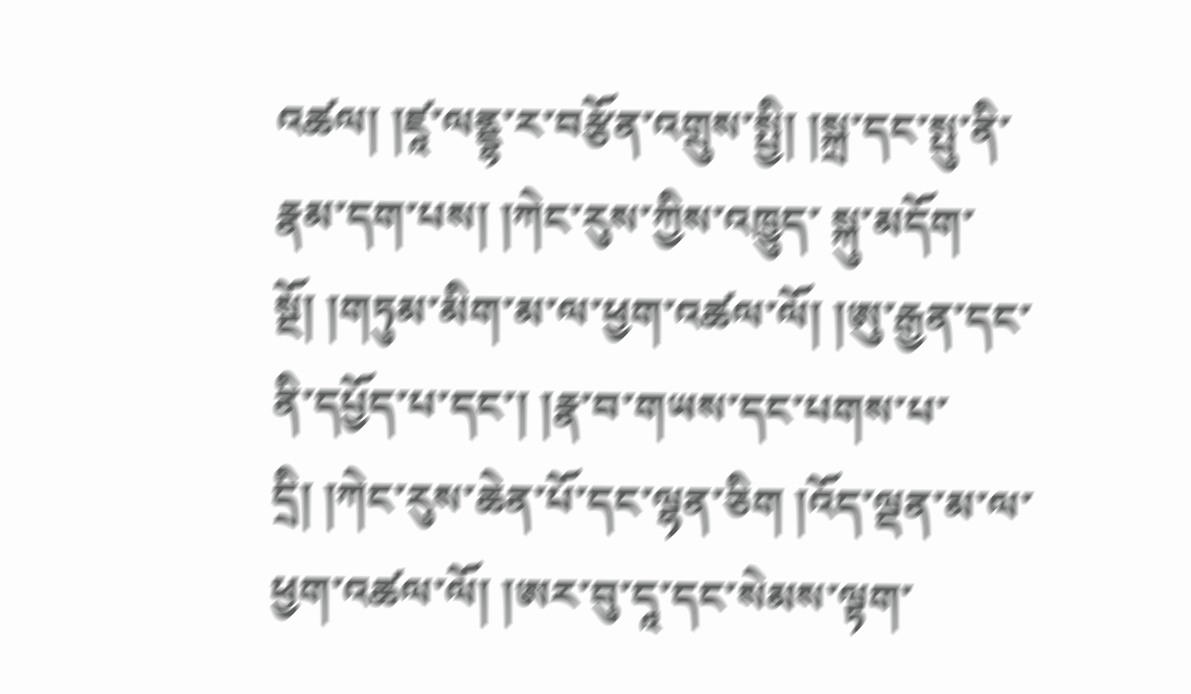འཚལ། །ཛཱ་ལནྡྷ་ར་བརྩོན་འགྲུས་སྤྱི། །སྐྲ་དང་སྤུ་ནི་རྣམ་དག་པས། །ཀེང་རུས་ཀྱིས་འཁྱུད་ སྐུ་མདོག་སྔོ། །གཏུམ་མིག་མ་ལ་ཕྱག་འཚལ་ལོ། །ཨུ་རྒྱན་དང་ནི་དཔྱོད་པ་དང་། །རྣ་བ་གཡས་དང་པགས་པ་དྲི། །ཀེང་རུས་ཆེན་པོ་དང་ལྷན་ཅིག །འོད་ལྡན་མ་ལ་ཕྱག་འཚལ་ལོ། །ཨར་བུ་དཱ་དང་སེམས་ལྟག་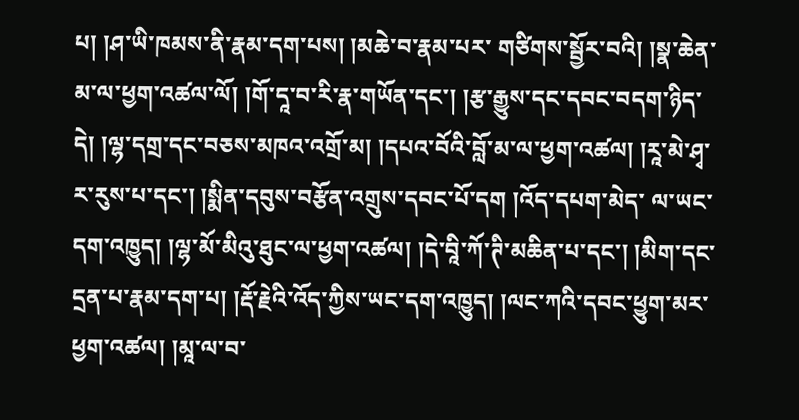པ། །ཤ་ཡི་ཁམས་ནི་རྣམ་དག་པས། །མཆེ་བ་རྣམ་པར་ གཙིགས་སྦྱོར་བའི། །སྣ་ཆེན་མ་ལ་ཕྱག་འཚལ་ལོ། །གོ་དཱ་བ་རི་རྣ་གཡོན་དང་། །རྩ་རྒྱུས་དང་དབང་བདག་ཉིད་དེ། །ལྷ་དགྲ་དང་བཅས་མཁའ་འགྲོ་མ། །དཔའ་བོའི་བློ་མ་ལ་ཕྱག་འཚལ། །རཱ་མེ་ཤྭ་ར་རུས་པ་དང་། །སྨིན་དབུས་བརྩོན་འགྲུས་དབང་པོ་དག །འོད་དཔག་མེད་ ལ་ཡང་དག་འཁྱུད། །ལྷ་མོ་མིའུ་ཐུང་ལ་ཕྱག་འཚལ། །དེ་བཱི་ཀོ་ཊི་མཆིན་པ་དང་། །མིག་དང་དྲན་པ་རྣམ་དག་པ། །རྡོ་རྗེའི་འོད་ཀྱིས་ཡང་དག་འཁྱུད། །ལང་ཀའི་དབང་ཕྱུག་མར་ཕྱག་འཚལ། །མཱ་ལ་བ་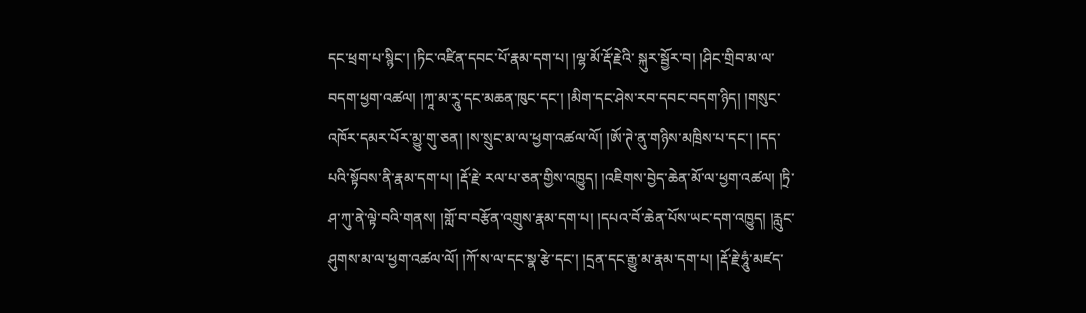དང་ཕྲག་པ་སྙིང་། །ཏིང་འཛིན་དབང་པོ་རྣམ་དག་པ། །ལྷ་མོ་རྡོ་རྗེའི་ སྐུར་སྦྱོར་བ། །ཤིང་གྲིབ་མ་ལ་བདག་ཕྱག་འཚལ། །ཀཱ་མ་རཱུ་དང་མཆན་ཁུང་དང་། །མིག་དང་ཤེས་རབ་དབང་བདག་ཉིད། །གསུང་འཁོར་དམར་པོར་མྱུ་གུ་ཅན། །ས་སྲུང་མ་ལ་ཕྱག་འཚལ་ལོ། །ཨོ་ཊེ་ནུ་གཉིས་མཁྲིས་པ་དང་། །དད་པའི་སྟོབས་ནི་རྣམ་དག་པ། །རྡོ་རྗེ་ རལ་པ་ཅན་གྱིས་འཁྱུད། །འཇིགས་བྱེད་ཆེན་མོ་ལ་ཕྱག་འཚལ། །ཏྲི་ཤ་ཀུ་ནེ་ལྟེ་བའི་གནས། །གློ་བ་བརྩོན་འགྲུས་རྣམ་དག་པ། །དཔའ་བོ་ཆེན་པོས་ཡང་དག་འཁྱུད། །རླུང་ཤུགས་མ་ལ་ཕྱག་འཚལ་ལོ། །ཀོ་ས་ལ་དང་སྣ་རྩེ་དང་། །དྲན་དང་རྒྱུ་མ་རྣམ་དག་པ། །རྡོ་རྗེ་ཧཱུཾ་མཛད་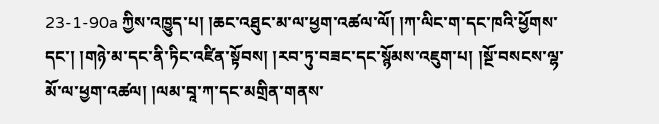23-1-90a ཀྱིས་འཁྱུད་པ། །ཆང་འཐུང་མ་ལ་ཕྱག་འཚལ་ལོ། །ཀ་ལིང་ག་དང་ཁའི་ཕྱོགས་དང་། །གཉེ་མ་དང་ནི་ཏིང་འཛིན་སྟོབས། །རབ་ཏུ་བཟང་དང་སྙོམས་འཇུག་པ། །སྔོ་བསངས་ལྷ་མོ་ལ་ཕྱག་འཚལ། །ལམ་བཱ་ཀ་དང་མགྲིན་གནས་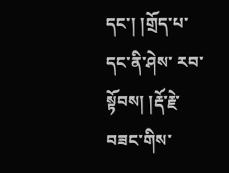དང་། །གྲོད་པ་དང་ནི་ཤེས་ རབ་སྟོབས། །རྡོ་རྗེ་བཟང་གིས་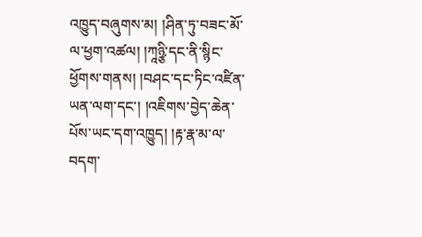འཁྱུད་བཞུགས་མ། །ཤིན་ཏུ་བཟང་མོ་ལ་ཕྱག་འཚལ། །ཀཱཉྩི་དང་ནི་སྙིང་ཕྱོགས་གནས། །བཤང་དང་ཏིང་འཛིན་ཡན་ལག་དང་། །འཇིགས་བྱེད་ཆེན་པོས་ཡང་དག་འཁྱུད། །རྟ་རྣ་མ་ལ་བདག་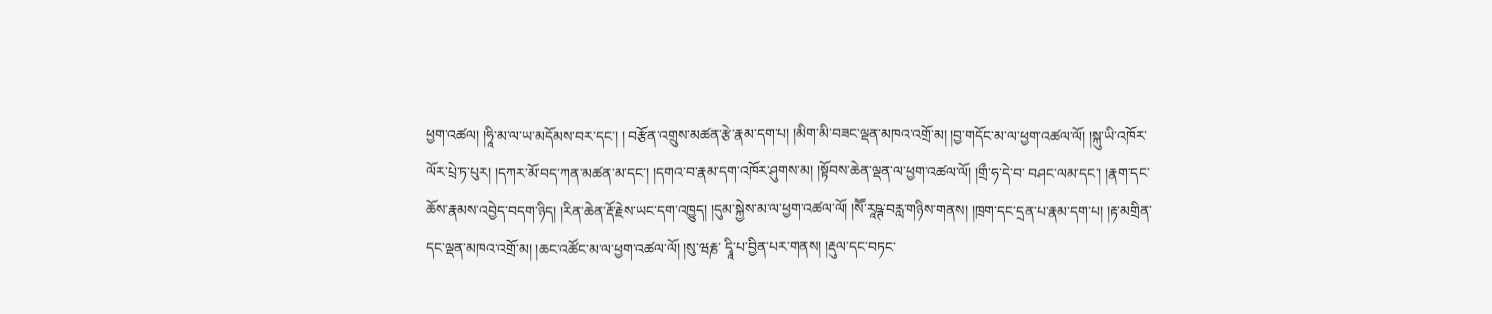ཕྱག་འཚལ། །ཧཱི་མ་ལ་ཡ་མདོམས་བར་དང་། ། བརྩོན་འགྲུས་མཚན་རྩེ་རྣམ་དག་པ། །མིག་མི་བཟང་ལྡན་མཁའ་འགྲོ་མ། །བྱ་གདོང་མ་ལ་ཕྱག་འཚལ་ལོ། །སྐུ་ཡི་འཁོར་ལོར་པྲེ་ཏ་པུར། །དཀར་མོ་བད་ཀན་མཚན་མ་དང་། །དགའ་བ་རྣམ་དག་འཁོར་ཤུགས་མ། །སྟོབས་ཆེན་ལྡན་ལ་ཕྱག་འཚལ་ལོ། །གྲྀ་ཧ་དེ་བ་ བཤང་ལམ་དང་། །རྣག་དང་ཆོས་རྣམས་འབྱེད་བདག་ཉིད། །རིན་ཆེན་རྡོ་རྗེས་ཡང་དག་འཁྱུད། །དུམ་སྐྱེས་མ་ལ་ཕྱག་འཚལ་ལོ། །སཽ་རཱཥྚ་བརླ་གཉིས་གནས། །ཁྲག་དང་དྲན་པ་རྣམ་དག་པ། །རྟ་མགྲིན་དང་ལྡན་མཁའ་འགྲོ་མ། །ཆང་འཚོང་མ་ལ་ཕྱག་འཚལ་ལོ། །སུ་ཝརྞ་ དྭཱི་པ་བྱིན་པར་གནས། །རྡུལ་དང་བཏང་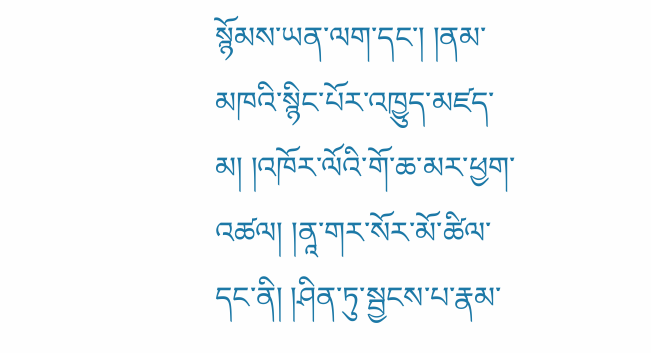སྙོམས་ཡན་ལག་དང་། །ནམ་མཁའི་སྙིང་པོར་འཁྱུད་མཛད་མ། །འཁོར་ལོའི་གོ་ཆ་མར་ཕྱག་འཚལ། །ནཱ་གར་སོར་མོ་ཚིལ་དང་ནི། །ཤིན་ཏུ་སྦྱངས་པ་རྣམ་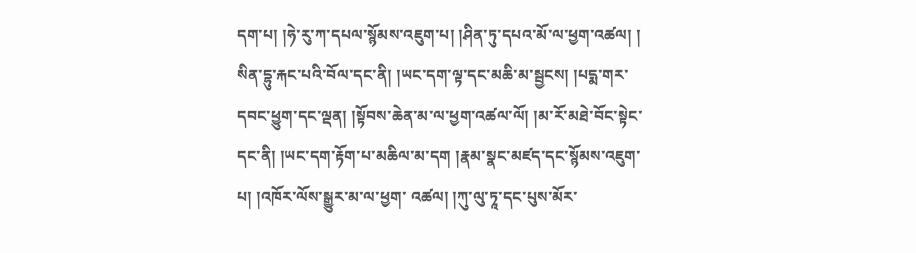དག་པ། །ཧེ་རུ་ཀ་དཔལ་སྙོམས་འཇུག་པ། །ཤིན་ཏུ་དཔའ་མོ་ལ་ཕྱག་འཚལ། ། སིན་དྷུ་རྐང་པའི་བོལ་དང་ནི། །ཡང་དག་ལྟ་དང་མཆི་མ་སྦྱངས། །པདྨ་གར་དབང་ཕྱུག་དང་ལྡན། །སྟོབས་ཆེན་མ་ལ་ཕྱག་འཚལ་ལོ། །མ་རོ་མཐེ་བོང་སྟེང་དང་ནི། །ཡང་དག་རྟོག་པ་མཆིལ་མ་དག །རྣམ་སྣང་མཛད་དང་སྙོམས་འཇུག་པ། །འཁོར་ལོས་སྒྱུར་མ་ལ་ཕྱག་ འཚལ། །ཀུ་ལུ་ཏཱ་དང་པུས་མོར་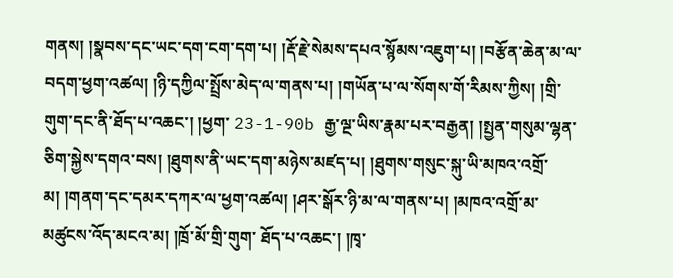གནས། །སྣབས་དང་ཡང་དག་ངག་དག་པ། །རྡོ་རྗེ་སེམས་དཔའ་སྙོམས་འཇུག་པ། །བརྩོན་ཆེན་མ་ལ་བདག་ཕྱག་འཚལ། །ཉི་དཀྱིལ་སྤྲོས་མེད་ལ་གནས་པ། །གཡོན་པ་ལ་སོགས་གོ་རིམས་ཀྱིས། །གྲི་གུག་དང་ནི་ཐོད་པ་འཆང་། །ཕྱག་ 23-1-90b རྒྱ་ལྔ་ཡིས་རྣམ་པར་བརྒྱན། །སྤྱན་གསུམ་ལྷན་ཅིག་སྐྱེས་དགའ་བས། །ཐུགས་ནི་ཡང་དག་མཉེས་མཛད་པ། །ཐུགས་གསུང་སྐུ་ཡི་མཁའ་འགྲོ་མ། །གནག་དང་དམར་དཀར་ལ་ཕྱག་འཚལ། །ཤར་སྒོར་ཉི་མ་ལ་གནས་པ། །མཁའ་འགྲོ་མ་མཚུངས་འོད་མངའ་མ། །ཁྲོ་མོ་གྲི་གུག་ ཐོད་པ་འཆང་། །ཁྭ་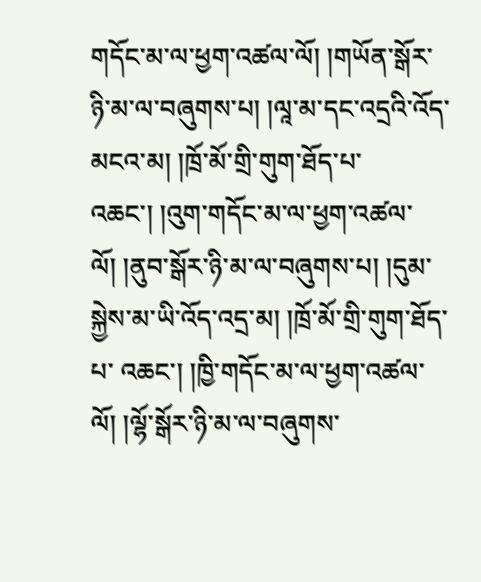གདོང་མ་ལ་ཕྱག་འཚལ་ལོ། །གཡོན་སྒོར་ཉི་མ་ལ་བཞུགས་པ། །ལཱ་མ་དང་འདྲའི་འོད་མངའ་མ། །ཁྲོ་མོ་གྲི་གུག་ཐོད་པ་འཆང་། །འུག་གདོང་མ་ལ་ཕྱག་འཚལ་ལོ། །ནུབ་སྒོར་ཉི་མ་ལ་བཞུགས་པ། །དུམ་སྐྱེས་མ་ཡི་འོད་འདྲ་མ། །ཁྲོ་མོ་གྲི་གུག་ཐོད་པ་ འཆང་། །ཁྱི་གདོང་མ་ལ་ཕྱག་འཚལ་ལོ། །ལྷོ་སྒོར་ཉི་མ་ལ་བཞུགས་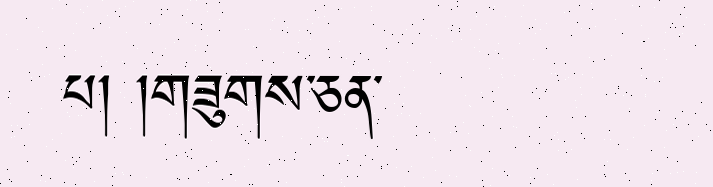པ། །གཟུགས་ཅན་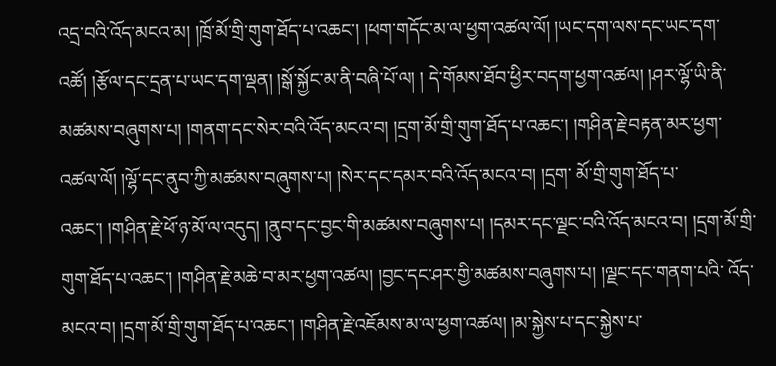འདྲ་བའི་འོད་མངའ་མ། །ཁྲོ་མོ་གྲི་གུག་ཐོད་པ་འཆང་། །ཕག་གདོང་མ་ལ་ཕྱག་འཚལ་ལོ། །ཡང་དག་ལས་དང་ཡང་དག་འཚོ། །རྩོལ་དང་དྲན་པ་ཡང་དག་ལྡན། །སྒོ་སྐྱོང་མ་ནི་བཞི་པོ་ལ། ། དེ་གོམས་ཐོབ་ཕྱིར་བདག་ཕྱག་འཚལ། །ཤར་ལྷོ་ཡི་ནི་མཚམས་བཞུགས་པ། །གནག་དང་སེར་བའི་འོད་མངའ་བ། །དྲག་མོ་གྲི་གུག་ཐོད་པ་འཆང་། །གཤིན་རྗེ་བརྟན་མར་ཕྱག་འཚལ་ལོ། །ལྷོ་དང་ནུབ་ཀྱི་མཚམས་བཞུགས་པ། །སེར་དང་དམར་བའི་འོད་མངའ་བ། །དྲག་ མོ་གྲི་གུག་ཐོད་པ་འཆང་། །གཤིན་རྗེ་ཕོ་ཉ་མོ་ལ་འདུད། །ནུབ་དང་བྱང་གི་མཚམས་བཞུགས་པ། །དམར་དང་ལྗང་བའི་འོད་མངའ་བ། །དྲག་མོ་གྲི་གུག་ཐོད་པ་འཆང་། །གཤིན་རྗེ་མཆེ་བ་མར་ཕྱག་འཚལ། །བྱང་དང་ཤར་གྱི་མཚམས་བཞུགས་པ། །ལྗང་དང་གནག་པའི་ འོད་མངའ་བ། །དྲག་མོ་གྲི་གུག་ཐོད་པ་འཆང་། །གཤིན་རྗེ་འཇོམས་མ་ལ་ཕྱག་འཚལ། །མ་སྐྱེས་པ་དང་སྐྱེས་པ་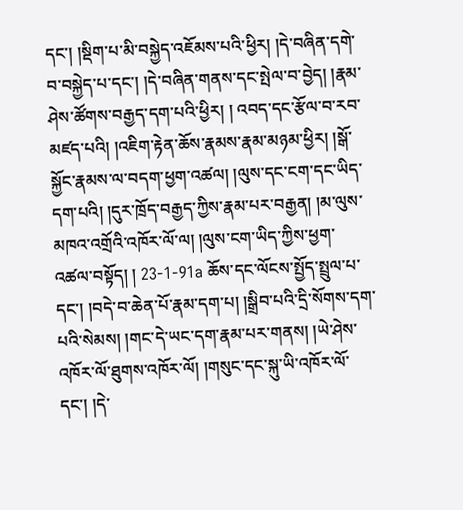དང་། །སྡིག་པ་མི་བསྐྱེད་འཇོམས་པའི་ཕྱིར། །དེ་བཞིན་དགེ་བ་བསྐྱེད་པ་དང་། །དེ་བཞིན་གནས་དང་སྤེལ་བ་བྱེད། །རྣམ་ཤེས་ཚོགས་བརྒྱད་དག་པའི་ཕྱིར། ། འབད་དང་རྩོལ་བ་རབ་མཛད་པའི། །འཇིག་རྟེན་ཆོས་རྣམས་རྣམ་མཉམ་ཕྱིར། །སྒོ་སྐྱོང་རྣམས་ལ་བདག་ཕྱག་འཚལ། །ལུས་དང་ངག་དང་ཡིད་དག་པའི། །དུར་ཁྲོད་བརྒྱད་ཀྱིས་རྣམ་པར་བརྒྱན། །མ་ལུས་མཁའ་འགྲོའི་འཁོར་ལོ་ལ། །ལུས་ངག་ཡིད་ཀྱིས་ཕྱག་འཚལ་བསྟོད། ། 23-1-91a ཆོས་དང་ལོངས་སྤྱོད་སྤྲུལ་པ་དང་། །བདེ་བ་ཆེན་པོ་རྣམ་དག་པ། །སྒྲིབ་པའི་དྲི་སོགས་དག་པའི་སེམས། །གང་དེ་ཡང་དག་རྣམ་པར་གནས། །ཡེ་ཤེས་འཁོར་ལོ་ཐུགས་འཁོར་ལོ། །གསུང་དང་སྐུ་ཡི་འཁོར་ལོ་དང་། །དེ་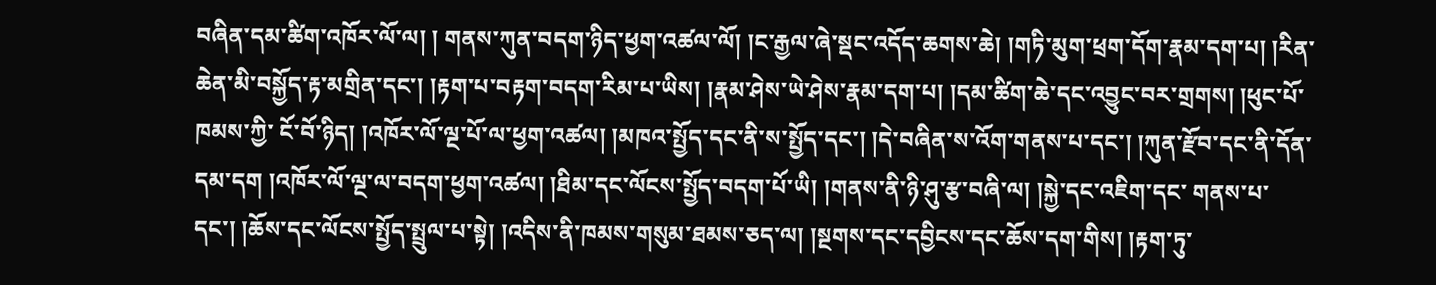བཞིན་དམ་ཚིག་འཁོར་ལོ་ལ། ། གནས་ཀུན་བདག་ཉིད་ཕྱག་འཚལ་ལོ། །ང་རྒྱལ་ཞེ་སྡང་འདོད་ཆགས་ཆེ། །གཏི་མུག་ཕྲག་དོག་རྣམ་དག་པ། །རིན་ཆེན་མི་བསྐྱོད་རྟ་མགྲིན་དང་། །རྟག་པ་བརྟག་བདག་རིམ་པ་ཡིས། །རྣམ་ཤེས་ཡེ་ཤེས་རྣམ་དག་པ། །དམ་ཚིག་ཆེ་དང་འབྱུང་བར་གྲགས། །ཕུང་པོ་ཁམས་ཀྱི་ ངོ་བོ་ཉིད། །འཁོར་ལོ་ལྔ་པོ་ལ་ཕྱག་འཚལ། །མཁའ་སྤྱོད་དང་ནི་ས་སྤྱོད་དང་། །དེ་བཞིན་ས་འོག་གནས་པ་དང་། །ཀུན་རྫོབ་དང་ནི་དོན་དམ་དག །འཁོར་ལོ་ལྔ་ལ་བདག་ཕྱག་འཚལ། །ཐིམ་དང་ལོངས་སྤྱོད་བདག་པོ་ཡི། །གནས་ནི་ཉི་ཤུ་རྩ་བཞི་ལ། །སྐྱེ་དང་འཇིག་དང་ གནས་པ་དང་། །ཆོས་དང་ལོངས་སྤྱོད་སྤྲུལ་པ་སྟེ། །འདིས་ནི་ཁམས་གསུམ་ཐམས་ཅད་ལ། །སྔགས་དང་དབྱིངས་དང་ཆོས་དག་གིས། །རྟག་ཏུ་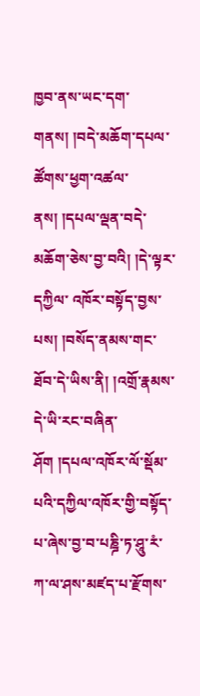ཁྱབ་ནས་ཡང་དག་གནས། །བདེ་མཆོག་དཔལ་ཚོགས་ཕྱག་འཚལ་ནས། །དཔལ་ལྡན་བདེ་མཆོག་ཅེས་བྱ་བའི། །དེ་ལྟར་དཀྱིལ་ འཁོར་བསྟོད་བྱས་པས། །བསོད་ནམས་གང་ཐོབ་དེ་ཡིས་ནི། །འགྲོ་རྣམས་དེ་ཡི་རང་བཞིན་ཤོག །དཔལ་འཁོར་ལོ་སྡོམ་པའི་དཀྱིལ་འཁོར་གྱི་བསྟོད་པ་ཞེས་བྱ་བ་པཎྜི་ཏ་ཤཱུ་རཾ་ཀ་ལ་ཤས་མཛད་པ་རྫོགས་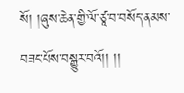སོ། །ཞུས་ཆེན་གྱི་ལོ་ཙཱ་བ་བསོད་ནམས་བཟང་པོས་བསྒྱུར་བའོ།། །།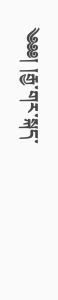༄༅༅། །རྒྱ་གར་སྐད་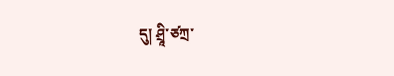དུ། ཤྲཱི་ཙཀྲ་